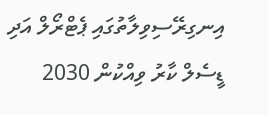އިނގިރޭސިވިލާތުގައި ޕެޓްރޯލް އަދި ޑީސެލް ކާރު ވިއްކުން 2030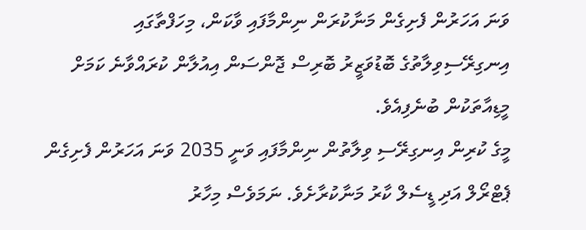ވަނަ އަހަރުން ފެށިގެން މަނާކުރަން ނިންމާފައި ވާކަން، މިހަފްތާގައި އިނގިރޭސިވިލާތުގެ ބޮޑުވަޒީރު ބޮރިސް ޖޮންސަން އިއުލާން ކުރައްވާނެ ކަމަށް މީޑިއާތަކުން ބުނެފިއެވެ.
މީގެ ކުރިން އިނގިރޭސި ވިލާތުން ނިންމާފައި ވަނީ 2035 ވަނަ އަހަރުން ފެށިގެން ޕެޓްރޯލް އަދި ޑީސެލް ކާރު މަނާކުރާށެވެ. ނަމަވެސް މިހާރު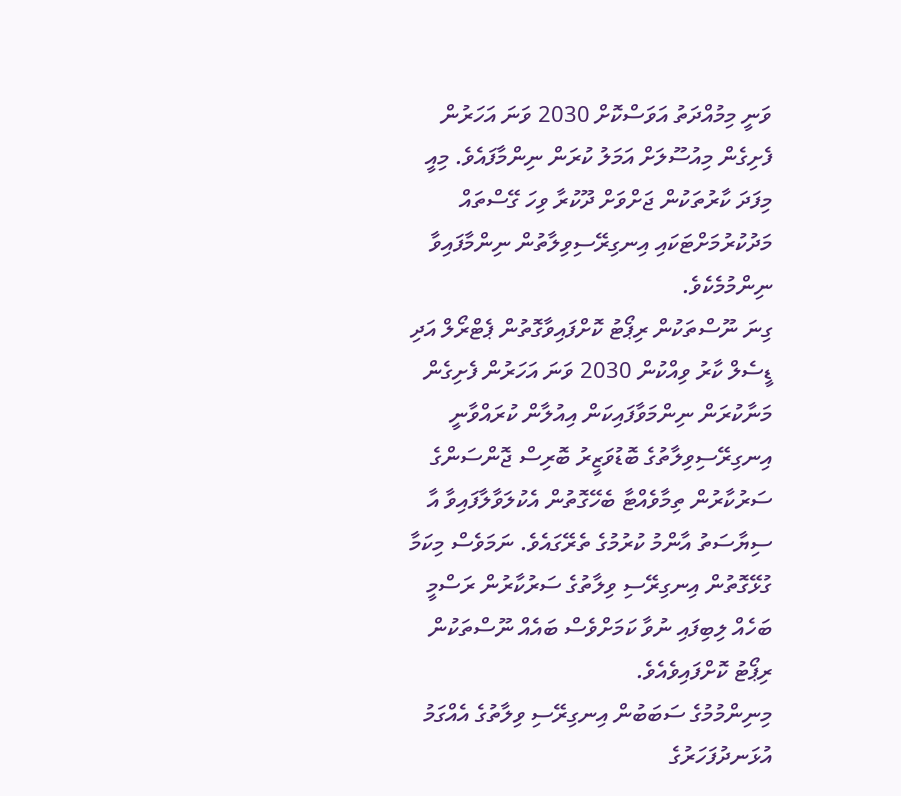ވަނީ މިމުއްދަތު އަވަސްކޮށް 2030 ވަނަ އަހަރުން ފެށިގެން މިއުސޫލަށް އަމަލު ކުރަން ނިންމާފައެވެ. މިއީ މިފަދަ ކާރުތަކުން ޖަށްވަށް ދޫކުރާ ވިހަ ގޭސްތައް މަދުކުރުމަށްޓަކައި އިނގިރޭސިވިލާތުން ނިންމާފައިވާ ނިންމުމެކެވެ.
ގިނަ ނޫސްތަކުން ރިޕޯޓު ކޮށްފައިވާގޮތުން ޕެޓްރޯލް އަދި ޑީސެލް ކާރު ވިއްކުން 2030 ވަނަ އަހަރުން ފެށިގެން މަނާކުރަން ނިންމަވާފައިކަން އިއުލާން ކުރައްވާނީ އިނގިރޭސިވިލާތުގެ ބޮޑުވަޒީރު ބޮރިސް ޖޮންސަންގެ ސަރުކާރުން ތިމާވެއްޓާ ބެހޭގޮތުން އެކުލަވާލާފައިވާ އާ ސިޔާސަތު އާންމު ކުރުމުގެ ތެރޭގައެވެ. ނަމަވެސް މިކަމާ ގުޅޭގޮތުން އިނގިރޭސި ވިލާތުގެ ސަރުކާރުން ރަސްމީ ބަހެއް ލިބިފައި ނުވާ ކަމަށްވެސް ބައެއް ނޫސްތަކުން ރިޕޯޓު ކޮށްފައިވެއެވެ.
މިނިންމުމުގެ ސަބަބުން އިނގިރޭސި ވިލާތުގެ އެއްގަމު އުޅަނދުފަހަރުގެ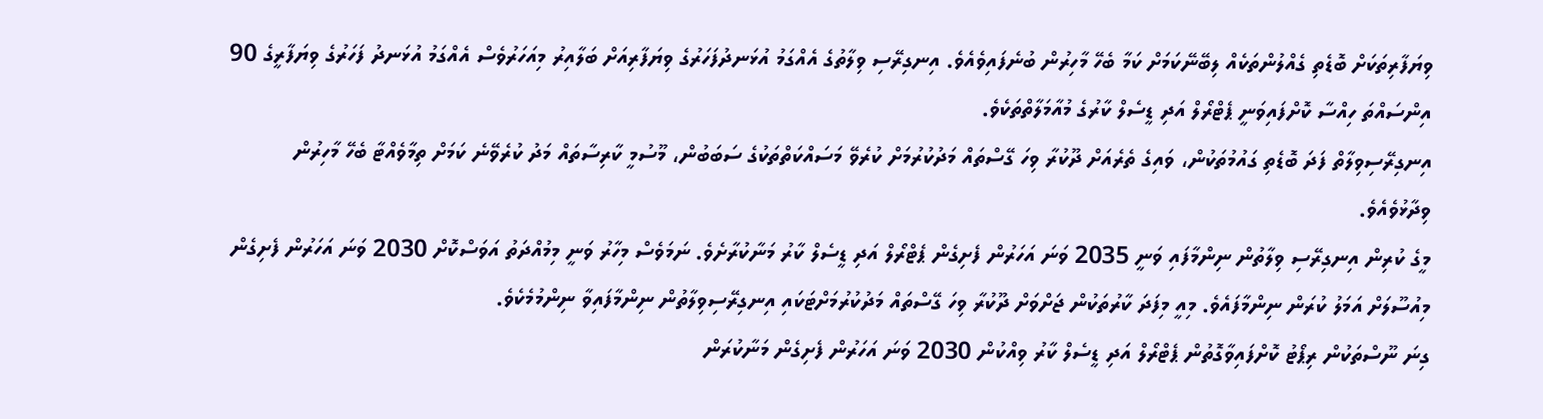ވިޔަފާރިތަކަށް ބޮޑެތި ގެއްލުންތަކެއް ލިބޭނޭކަމަށް ކަމާ ބެހޭ މާހިރުން ބުނެފައިވެއެވެ. އިނގިރޭސި ވިލާތުގެ އެއްގަމު އުޅަނދުފަހަރުގެ ވިޔަފާރިއަށް ބަލާއިރު މިއަހަރުވެސް އެއްގަމު އުޅަނދު ފަހަރުގެ ވިޔަފާރީގެ 90 އިންސައްތަ ހިއްސާ ކޮށްފައިވަނީ ޕެޓްރޯލް އަދި ޑީސެލް ކާރުގެ މުއާމަލާތްތަކެވެ.
އިނގިރޭސިވިލާތް ފަދަ ބޮޑެތި ގައުމުތަކުން، ވައިގެ ތެރެއަށް ދޫކުރާ ވިހަ ގޭސްތައް މަދުކުރުމަށް ކުރެވޭ މަސައްކަތްތަކުގެ ސަބަބުން، މޫސުމީ ކާރިސާތައް މަދު ކުރެވޭނެ ކަމަށް ތިމާވެއްޓާ ބެހޭ މާހިރުން ވިދާޅުވެއެވެ.
މީގެ ކުރިން އިނގިރޭސި ވިލާތުން ނިންމާފައި ވަނީ 2035 ވަނަ އަހަރުން ފެށިގެން ޕެޓްރޯލް އަދި ޑީސެލް ކާރު މަނާކުރާށެވެ. ނަމަވެސް މިހާރު ވަނީ މިމުއްދަތު އަވަސްކޮށް 2030 ވަނަ އަހަރުން ފެށިގެން މިއުސޫލަށް އަމަލު ކުރަން ނިންމާފައެވެ. މިއީ މިފަދަ ކާރުތަކުން ޖަށްވަށް ދޫކުރާ ވިހަ ގޭސްތައް މަދުކުރުމަށްޓަކައި އިނގިރޭސިވިލާތުން ނިންމާފައިވާ ނިންމުމެކެވެ.
ގިނަ ނޫސްތަކުން ރިޕޯޓު ކޮށްފައިވާގޮތުން ޕެޓްރޯލް އަދި ޑީސެލް ކާރު ވިއްކުން 2030 ވަނަ އަހަރުން ފެށިގެން މަނާކުރަން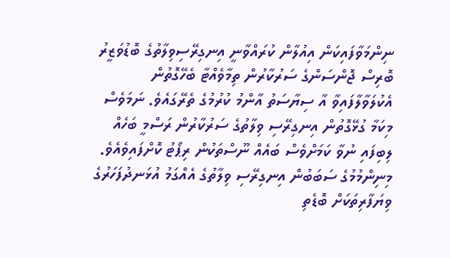ނިންމަވާފައިކަން އިއުލާން ކުރައްވާނީ އިނގިރޭސިވިލާތުގެ ބޮޑުވަޒީރު ބޮރިސް ޖޮންސަންގެ ސަރުކާރުން ތިމާވެއްޓާ ބެހޭގޮތުން އެކުލަވާލާފައިވާ އާ ސިޔާސަތު އާންމު ކުރުމުގެ ތެރޭގައެވެ. ނަމަވެސް މިކަމާ ގުޅޭގޮތުން އިނގިރޭސި ވިލާތުގެ ސަރުކާރުން ރަސްމީ ބަހެއް ލިބިފައި ނުވާ ކަމަށްވެސް ބައެއް ނޫސްތަކުން ރިޕޯޓު ކޮށްފައިވެއެވެ.
މިނިންމުމުގެ ސަބަބުން އިނގިރޭސި ވިލާތުގެ އެއްގަމު އުޅަނދުފަހަރުގެ ވިޔަފާރިތަކަށް ބޮޑެތި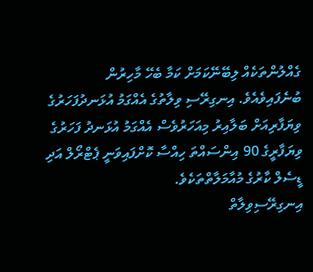ގެއްލުންތަކެއް ލިބޭނޭކަމަށް ކަމާ ބެހޭ މާހިރުން ބުނެފައިވެއެވެ. އިނގިރޭސި ވިލާތުގެ އެއްގަމު އުޅަނދުފަހަރުގެ ވިޔަފާރިއަށް ބަލާއިރު މިއަހަރުވެސް އެއްގަމު އުޅަނދު ފަހަރުގެ ވިޔަފާރީގެ 90 އިންސައްތަ ހިއްސާ ކޮށްފައިވަނީ ޕެޓްރޯލް އަދި ޑީސެލް ކާރުގެ މުއާމަލާތްތަކެވެ.
އިނގިރޭސިވިލާތް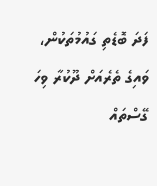ފަދަ ބޮޑެތި ގައުމުތަކުން، ވައިގެ ތެރެއަށް ދޫކުރާ ވިހަ ގޭސްތައް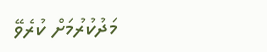މަދުކުރުމަށް ކުރެވޭ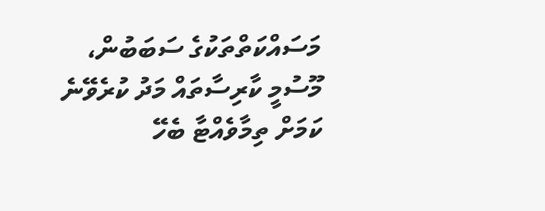މަސައްކަތްތަކުގެ ސަބަބުން، މޫސުމީ ކާރިސާތައް މަދު ކުރެވޭނެ ކަމަށް ތިމާވެއްޓާ ބެހޭ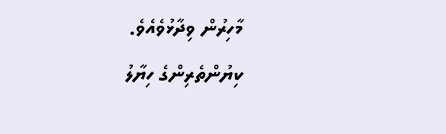މާހިރުން ވިދާޅުވެއެވެ.
ކިޔުންތެރިންގެ ހިޔާލު